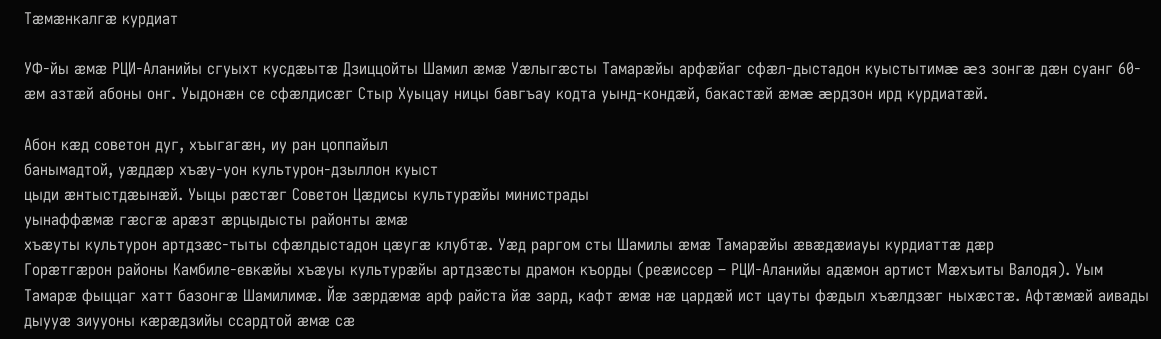Тæмæнкалгæ курдиат

УФ-йы æмæ РЦИ-Аланийы сгуыхт кусдæытæ Дзиццойты Шамил æмæ Уæлыгæсты Тамарæйы арфæйаг сфæл-дыстадон куыстытимæ æз зонгæ дæн суанг 60-æм азтæй абоны онг. Уыдонæн се сфæлдисæг Стыр Хуыцау ницы бавгъау кодта уынд-кондæй, бакастæй æмæ æрдзон ирд курдиатæй.

Абон кæд советон дуг, хъыгагæн, иу ран цоппайыл
банымадтой, уæддæр хъæу-уон культурон-дзыллон куыст
цыди æнтыстдæынæй. Уыцы рæстæг Советон Цæдисы культурæйы министрады
уынаффæмæ гæсгæ арæзт æрцыдысты районты æмæ
хъæуты культурон артдзæс-тыты сфæлдыстадон цæугæ клубтæ. Уæд раргом сты Шамилы æмæ Тамарæйы æвæдæиауы курдиаттæ дæр
Горæтгæрон районы Камбиле-евкæйы хъæуы культурæйы артдзæсты драмон къорды (реæиссер – РЦИ-Аланийы адæмон артист Мæхъиты Валодя). Уым Тамарæ фыццаг хатт базонгæ Шамилимæ. Йæ зæрдæмæ арф райста йæ зард, кафт æмæ нæ цардæй ист цауты фæдыл хъæлдзæг ныхæстæ. Афтæмæй аивады дыууæ зиууоны кæрæдзийы ссардтой æмæ сæ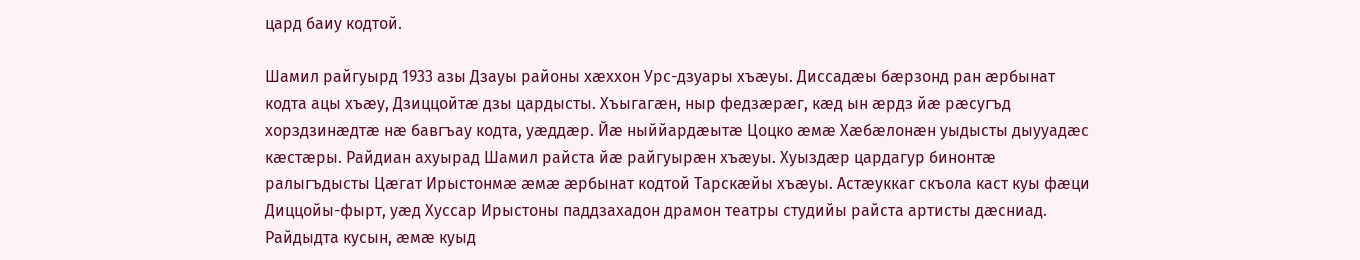цард баиу кодтой.

Шамил райгуырд 1933 азы Дзауы районы хæххон Урс-дзуары хъæуы. Диссадæы бæрзонд ран æрбынат кодта ацы хъæу, Дзиццойтæ дзы цардысты. Хъыгагæн, ныр федзæрæг, кæд ын æрдз йæ рæсугъд хорздзинæдтæ нæ бавгъау кодта, уæддæр. Йæ ныййардæытæ Цоцко æмæ Хæбæлонæн уыдысты дыууадæс кæстæры. Райдиан ахуырад Шамил райста йæ райгуырæн хъæуы. Хуыздæр цардагур бинонтæ ралыгъдысты Цæгат Ирыстонмæ æмæ æрбынат кодтой Тарскæйы хъæуы. Астæуккаг скъола каст куы фæци Диццойы-фырт, уæд Хуссар Ирыстоны паддзахадон драмон театры студийы райста артисты дæсниад. Райдыдта кусын, æмæ куыд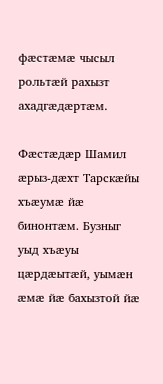фæстæмæ чысыл рольтæй рахызт ахадгæдæртæм.

Фæстæдæр Шамил æрыз-дæхт Тарскæйы хъæумæ йæ бинонтæм. Бузныг уыд хъæуы цæрдæытæй, уымæн æмæ йæ бахызтой йæ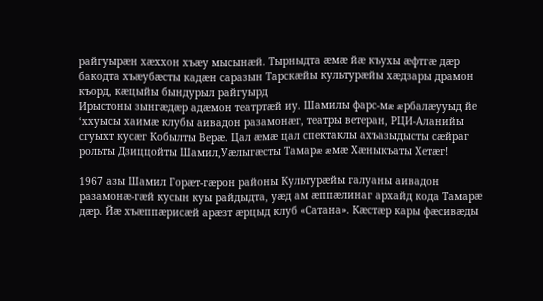райгуырæн хæххон хъæу мысынæй. Тырныдта æмæ йæ къухы æфтгæ дæр бакодта хъæубæсты кадæн саразын Тарскæйы культурæйы хæдзары драмон къорд, кæцыйы бындурыл райгуырд
Ирыстоны зынгæдæр адæмон театртæй иу. Шамилы фарс-мæ æрбалæууыд йе ‘ххуысы хаимæ клубы аивадон разамонæг, театры ветеран, РЦИ-Аланийы сгуыхт кусæг Кобылты Верæ. Цал æмæ цал спектаклы ахъазыдысты сæйраг рольты Дзиццойты Шамил,Уæлыгæсты Тамарæ æмæ Хæныкъаты Хетæг!

1967 азы Шамил Горæт-гæрон районы Культурæйы галуаны аивадон разамонæ-гæй кусын куы райдыдта, уæд ам æппæлинаг архайд кода Тамарæ дæр. Йæ хъæппæрисæй арæзт æрцыд клуб «Сатана». Кæстæр кары фæсивæды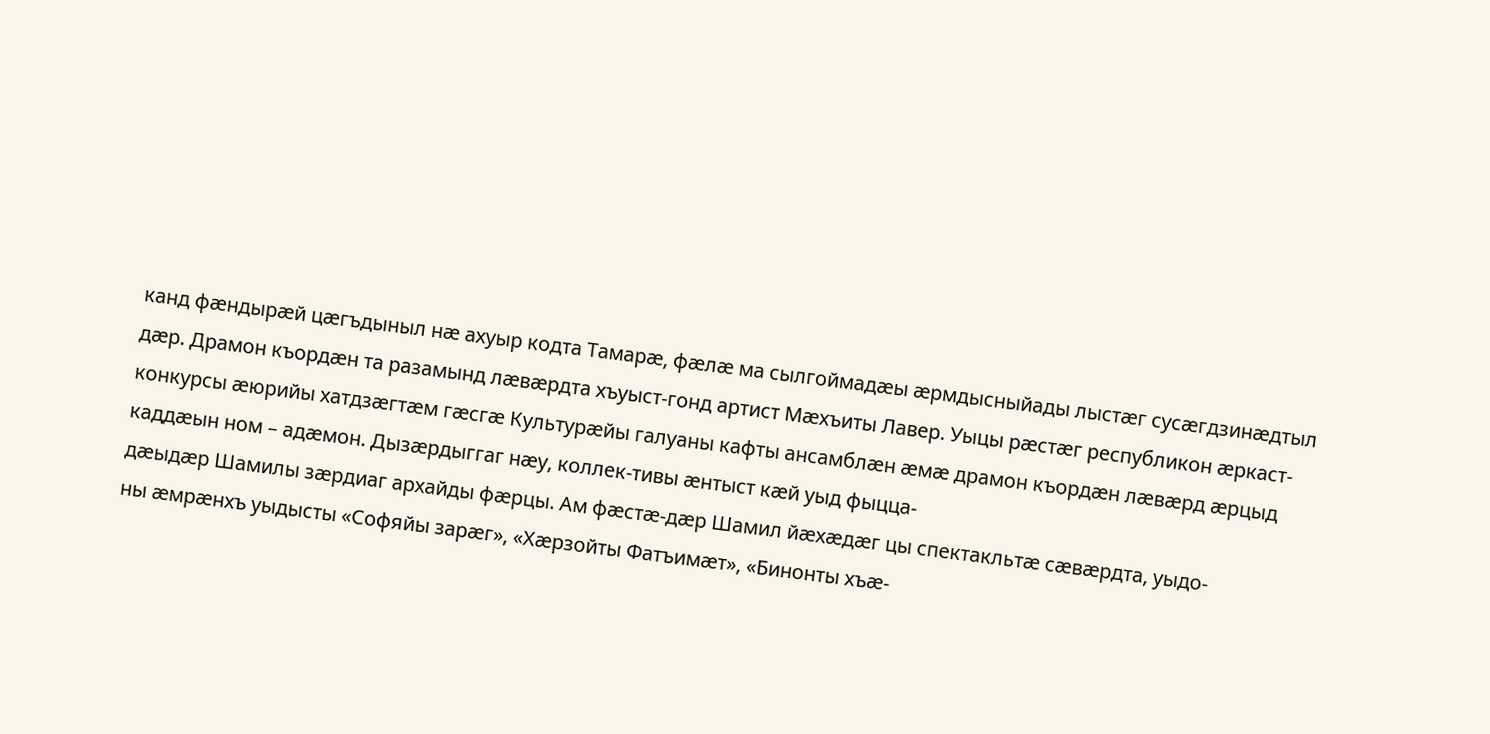канд фæндырæй цæгъдыныл нæ ахуыр кодта Тамарæ, фæлæ ма сылгоймадæы æрмдысныйады лыстæг сусæгдзинæдтыл дæр. Драмон къордæн та разамынд лæвæрдта хъуыст-гонд артист Мæхъиты Лавер. Уыцы рæстæг республикон æркаст-конкурсы æюрийы хатдзæгтæм гæсгæ Культурæйы галуаны кафты ансамблæн æмæ драмон къордæн лæвæрд æрцыд каддæын ном – адæмон. Дызæрдыггаг нæу, коллек-тивы æнтыст кæй уыд фыцца-
дæыдæр Шамилы зæрдиаг архайды фæрцы. Ам фæстæ-дæр Шамил йæхæдæг цы спектакльтæ сæвæрдта, уыдо-
ны æмрæнхъ уыдысты «Софяйы зарæг», «Хæрзойты Фатъимæт», «Бинонты хъæ-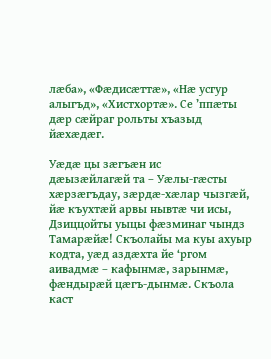лæба», «Фæдисæттæ», «Нæ усгур алыгъд», «Хистхортæ». Се ’ппæты дæр сæйраг рольты хъазыд йæхæдæг.

Уæдæ цы зæгъæн ис
дæызæйлагæй та – Уæлы-гæсты хæрзæгъдау, зæрдæ-хæлар чызгæй, йæ къухтæй арвы нывтæ чи исы, Дзиццойты уыцы фæзминаг чындз Тамарæйæ! Скъолайы ма куы ахуыр кодта, уæд аздæхта йе ‘ргом аивадмæ – кафынмæ, зарынмæ, фæндырæй цæгъ-дынмæ. Скъола каст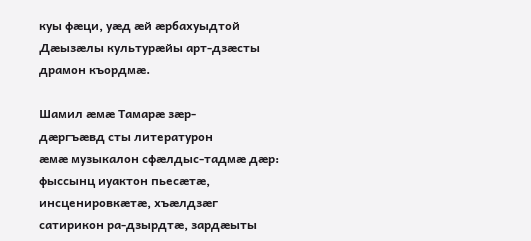куы фæци, уæд æй æрбахуыдтой Дæызæлы культурæйы арт-дзæсты драмон къордмæ.

Шамил æмæ Тамарæ зæр-
дæргъæвд сты литературон
æмæ музыкалон сфæлдыс-тадмæ дæр: фыссынц иуактон пьесæтæ, инсценировкæтæ, хъæлдзæг сатирикон ра-дзырдтæ, зардæыты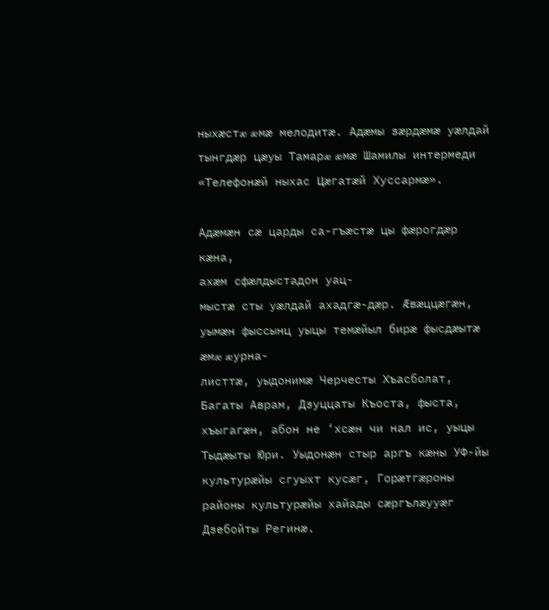ныхæстæ æмæ мелодитæ. Адæмы зæрдæмæ уæлдай тынгдæр цæуы Тамарæ æмæ Шамилы интермеди «Телефонæй ныхас Цæгатæй Хуссармæ».

Адæмæн сæ царды са-гъæстæ цы фæрогдæр кæна,
ахæм сфæлдыстадон уац-
мыстæ сты уæлдай ахадгæ-дæр. Æвæццæгæн, уымæн фыссынц уыцы темæйыл бирæ фысдæытæ æмæ æурна-
листтæ, уыдонимæ Черчесты Хъасболат, Багаты Аврам, Дзуццаты Къоста, фыста, хъыгагæн, абон не ‘хсæн чи нал ис, уыцы Тыдæыты Юри. Уыдонæн стыр аргъ кæны УФ-йы культурæйы сгуыхт кусæг, Горæтгæроны районы культурæйы хайады сæргълæууæг Дзебойты Регинæ.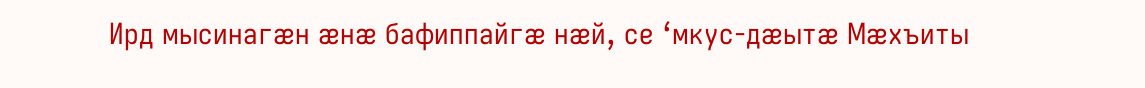Ирд мысинагæн æнæ бафиппайгæ нæй, се ‘мкус-дæытæ Мæхъиты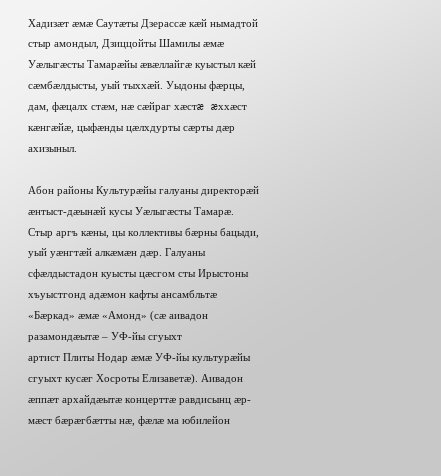Хадизæт æмæ Саутæты Дзерассæ кæй нымадтой стыр амондыл, Дзиццойты Шамилы æмæ Уæлыгæсты Тамарæйы æвæллайгæ куыстыл кæй сæмбæлдысты, уый тыххæй. Уыдоны фæрцы, дам, фæцалх стæм, нæ сæйраг хæстæ æххæст кæнгæйæ, цыфæнды цæлхдурты сæрты дæр ахизыныл.

Абон районы Культурæйы галуаны директорæй æнтыст-дæынæй кусы Уæлыгæсты Тамарæ. Стыр аргъ кæны, цы коллективы бæрны бацыди, уый уæнгтæй алкæмæн дæр. Галуаны сфæлдыстадон куысты цæсгом сты Ирыстоны хъуыстгонд адæмон кафты ансамбльтæ «Бæркад» æмæ «Амонд» (сæ аивадон разамондæытæ – УФ-йы сгуыхт
артист Плиты Нодар æмæ УФ-йы культурæйы сгуыхт кусæг Хосроты Елизаветæ). Аивадон æппæт архайдæытæ концерттæ равдисынц æр-мæст бæрæгбæтты нæ, фæлæ ма юбилейон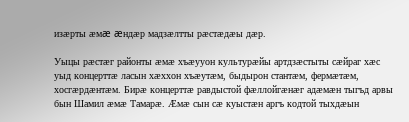изæрты æмæ æндæр мадзæлтты рæстæдæы дæр.

Уыцы рæстæг районты æмæ хъæууон культурæйы артдзæстыты сæйраг хæс уыд концерттæ ласын хæххон хъæутæм, быдырон стантæм, фермæтæм, хосгæрдæнтæм. Бирæ концерттæ равдыстой фæллойгæнæг адæмæн тыгъд арвы бын Шамил æмæ Тамарæ. Æмæ сын сæ куыстæн аргъ кодтой тыхдæын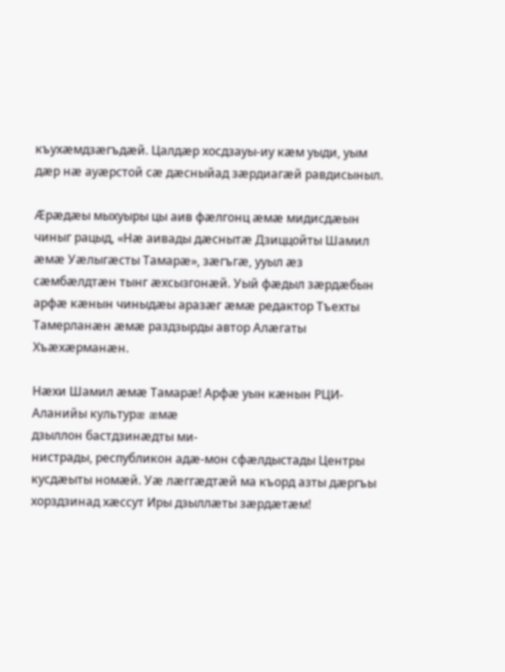къухæмдзæгъдæй. Цалдæр хосдзауы-иу кæм уыди, уым дæр нæ ауæрстой сæ дæсныйад зæрдиагæй равдисыныл.

Æрæдæы мыхуыры цы аив фæлгонц æмæ мидисдæын чиныг рацыд, «Нæ аивады дæснытæ Дзиццойты Шамил æмæ Уæлыгæсты Тамарæ», зæгъгæ, ууыл æз сæмбæлдтæн тынг æхсызгонæй. Уый фæдыл зæрдæбын арфæ кæнын чиныдæы аразæг æмæ редактор Тъехты Тамерланæн æмæ раздзырды автор Алæгаты Хъæхæрманæн.

Нæхи Шамил æмæ Тамарæ! Арфæ уын кæнын РЦИ-Аланийы культурæ æмæ
дзыллон бастдзинæдты ми-
нистрады, республикон адæ-мон сфæлдыстады Центры кусдæыты номæй. Уæ лæггæдтæй ма къорд азты дæргъы хорздзинад хæссут Иры дзыллæты зæрдæтæм!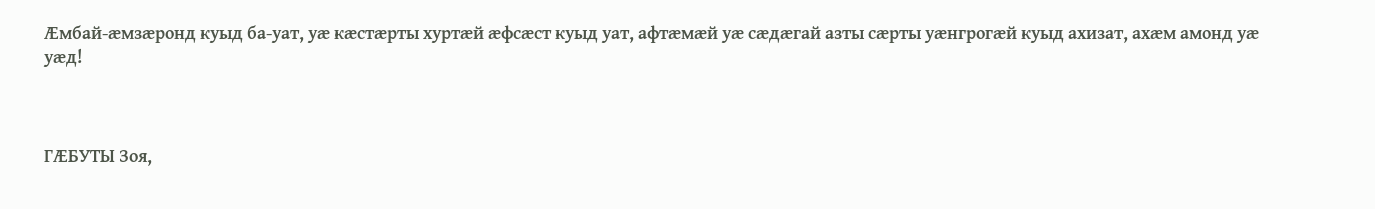Æмбай-æмзæронд куыд ба-уат, уæ кæстæрты хуртæй æфсæст куыд уат, афтæмæй уæ сæдæгай азты сæрты уæнгрогæй куыд ахизат, ахæм амонд уæ уæд!



ГÆБУТЫ Зоя,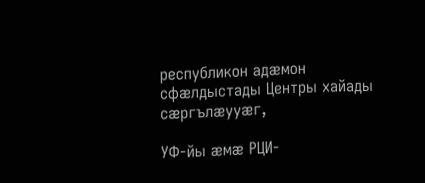республикон адæмон сфæлдыстады Центры хайады сæргълæууæг,

УФ-йы æмæ РЦИ-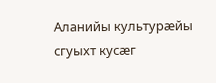Аланийы культурæйы сгуыхт кусæг